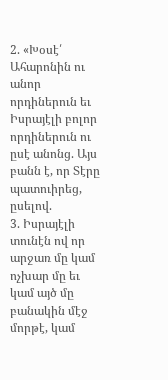2. «Խօսէ՛ Ահարոնին ու անոր որդիներուն եւ Իսրայէլի բոլոր որդիներուն ու ըսէ անոնց. Այս բանն է, որ Տէրը պատուիրեց, ըսելով.
3. Իսրայէլի տունէն ով որ արջառ մը կամ ոչխար մը եւ կամ այծ մը բանակին մէջ մորթէ, կամ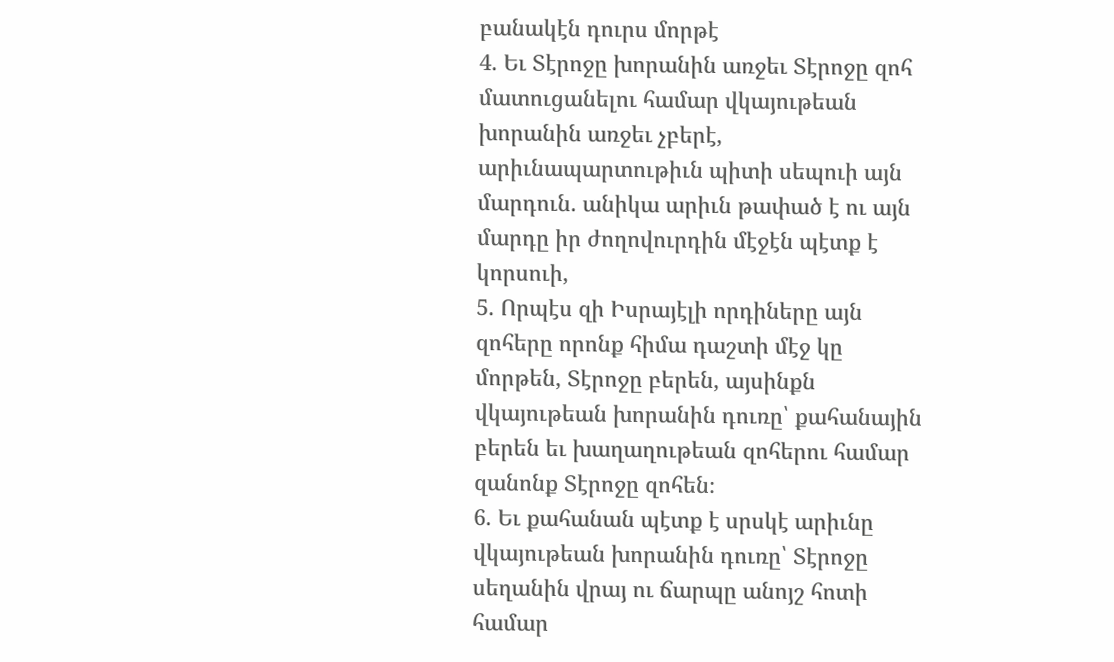բանակէն դուրս մորթէ
4. Եւ Տէրոջը խորանին առջեւ Տէրոջը զոհ մատուցանելու համար վկայութեան խորանին առջեւ չբերէ, արիւնապարտութիւն պիտի սեպուի այն մարդուն. անիկա արիւն թափած է ու այն մարդը իր ժողովուրդին մէջէն պէտք է կորսուի,
5. Որպէս զի Իսրայէլի որդիները այն զոհերը որոնք հիմա դաշտի մէջ կը մորթեն, Տէրոջը բերեն, այսինքն վկայութեան խորանին դուռը՝ քահանային բերեն եւ խաղաղութեան զոհերու համար զանոնք Տէրոջը զոհեն։
6. Եւ քահանան պէտք է սրսկէ արիւնը վկայութեան խորանին դուռը՝ Տէրոջը սեղանին վրայ ու ճարպը անոյշ հոտի համար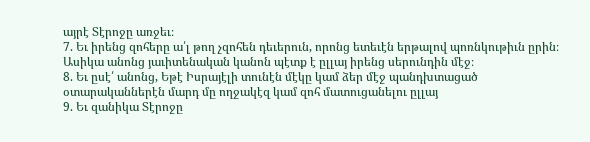այրէ Տէրոջը առջեւ։
7. Եւ իրենց զոհերը ա՛լ թող չզոհեն դեւերուն, որոնց ետեւէն երթալով պոռնկութիւն ըրին։ Ասիկա անոնց յաւիտենական կանոն պէտք է ըլլայ իրենց սերունդին մէջ։
8. Եւ ըսէ՛ անոնց, Եթէ Իսրայէլի տունէն մէկը կամ ձեր մէջ պանդխտացած օտարականներէն մարդ մը ողջակէզ կամ զոհ մատուցանելու ըլլայ
9. Եւ զանիկա Տէրոջը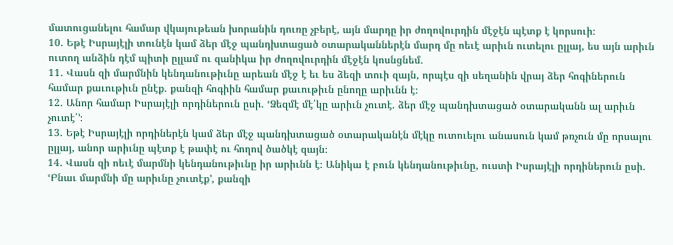մատուցանելու համար վկայութեան խորանին դուռը չբերէ, այն մարդը իր ժողովուրդին մէջէն պէտք է կորսուի։
10. Եթէ Իսրայէլի տունէն կամ ձեր մէջ պանդխտացած օտարականներէն մարդ մը ոեւէ արիւն ուտելու ըլլայ, ես այն արիւն ուտող անձին դէմ պիտի ըլլամ ու զանիկա իր ժողովուրդին մէջէն կոսնցնեմ.
11. Վասն զի մարմնին կենդանութիւնը արեան մէջ է եւ ես ձեզի տուի զայն, որպէս զի սեղանին վրայ ձեր հոգիներուն համար քաւութիւն ընէք. քանզի հոգիին համար քաւութիւն ընողը արիւնն է։
12. Անոր համար Իսրայէլի որդիներուն ըսի. ‘Ձեզմէ մէ՛կը արիւն չուտէ. ձեր մէջ պանդխտացած օտարականն ալ արիւն չուտէ՛’։
13. Եթէ Իսրայէլի որդիներէն կամ ձեր մէջ պանդխտացած օտարականէն մէկը ուտուելու անասուն կամ թռչուն մը որսալու ըլլայ, անոր արիւնը պէտք է թափէ ու հողով ծածկէ զայն։
14. Վասն զի ոեւէ մարմնի կենդանութիւնը իր արիւնն է։ Անիկա է բուն կենդանութիւնը, ուստի Իսրայէլի որդիներուն ըսի. ‘Բնաւ մարմնի մը արիւնը չուտէք’, քանզի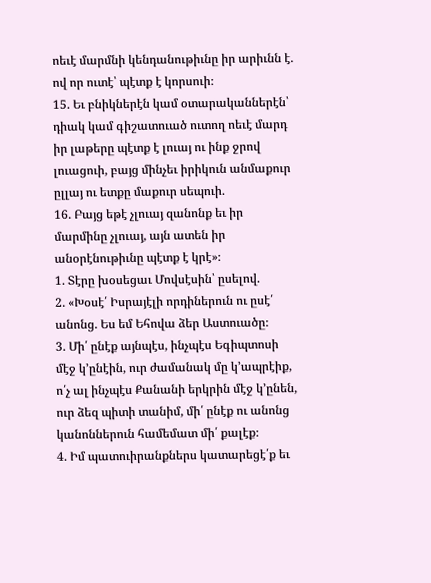ոեւէ մարմնի կենդանութիւնը իր արիւնն է. ով որ ուտէ՝ պէտք է կորսուի։
15. Եւ բնիկներէն կամ օտարականներէն՝ դիակ կամ գիշատուած ուտող ոեւէ մարդ իր լաթերը պէտք է լուայ ու ինք ջրով լուացուի, բայց մինչեւ իրիկուն անմաքուր ըլլայ ու ետքը մաքուր սեպուի.
16. Բայց եթէ չլուայ զանոնք եւ իր մարմինը չլուայ, այն ատեն իր անօրէնութիւնը պէտք է կրէ»։
1. Տէրը խօսեցաւ Մովսէսին՝ ըսելով.
2. «Խօսէ՛ Իսրայէլի որդիներուն ու ըսէ՛ անոնց. Ես եմ Եհովա ձեր Աստուածը։
3. Մի՛ ընէք այնպէս, ինչպէս Եգիպտոսի մէջ կ’ընէին, ուր ժամանակ մը կ’ապրէիք, ո՛չ ալ ինչպէս Քանանի երկրին մէջ կ’ընեն, ուր ձեզ պիտի տանիմ, մի՛ ընէք ու անոնց կանոններուն համեմատ մի՛ քալէք։
4. Իմ պատուիրանքներս կատարեցէ՛ք եւ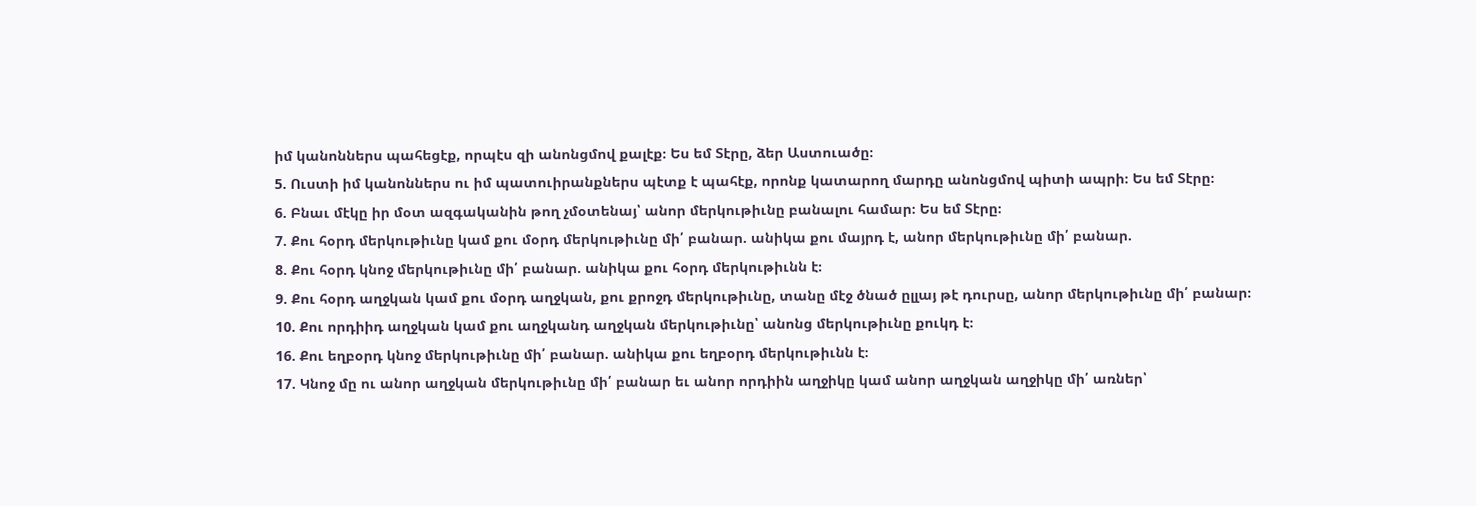իմ կանոններս պահեցէք, որպէս զի անոնցմով քալէք։ Ես եմ Տէրը, ձեր Աստուածը։
5. Ուստի իմ կանոններս ու իմ պատուիրանքներս պէտք է պահէք, որոնք կատարող մարդը անոնցմով պիտի ապրի։ Ես եմ Տէրը։
6. Բնաւ մէկը իր մօտ ազգականին թող չմօտենայ՝ անոր մերկութիւնը բանալու համար։ Ես եմ Տէրը։
7. Քու հօրդ մերկութիւնը կամ քու մօրդ մերկութիւնը մի՛ բանար. անիկա քու մայրդ է, անոր մերկութիւնը մի՛ բանար.
8. Քու հօրդ կնոջ մերկութիւնը մի՛ բանար. անիկա քու հօրդ մերկութիւնն է։
9. Քու հօրդ աղջկան կամ քու մօրդ աղջկան, քու քրոջդ մերկութիւնը, տանը մէջ ծնած ըլլայ թէ դուրսը, անոր մերկութիւնը մի՛ բանար։
10. Քու որդիիդ աղջկան կամ քու աղջկանդ աղջկան մերկութիւնը՝ անոնց մերկութիւնը քուկդ է։
16. Քու եղբօրդ կնոջ մերկութիւնը մի՛ բանար. անիկա քու եղբօրդ մերկութիւնն է։
17. Կնոջ մը ու անոր աղջկան մերկութիւնը մի՛ բանար եւ անոր որդիին աղջիկը կամ անոր աղջկան աղջիկը մի՛ առներ՝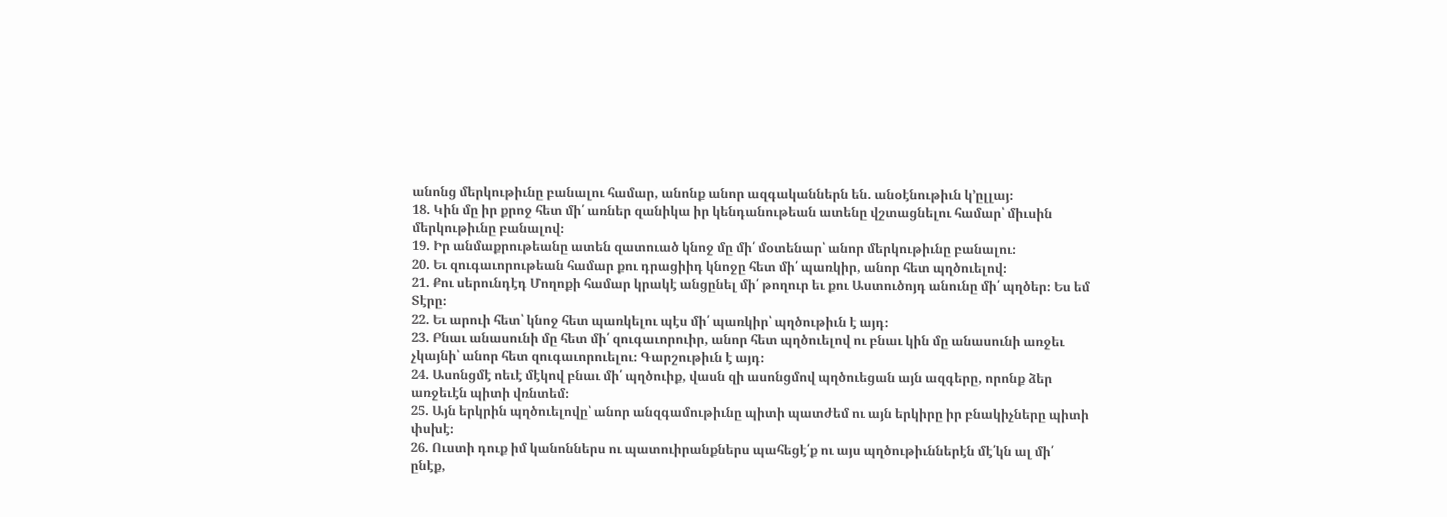անոնց մերկութիւնը բանալու համար, անոնք անոր ազգականներն են. անօէնութիւն կ’ըլլայ։
18. Կին մը իր քրոջ հետ մի՛ առներ զանիկա իր կենդանութեան ատենը վշտացնելու համար՝ միւսին մերկութիւնը բանալով։
19. Իր անմաքրութեանը ատեն զատուած կնոջ մը մի՛ մօտենար՝ անոր մերկութիւնը բանալու։
20. Եւ զուգաւորութեան համար քու դրացիիդ կնոջը հետ մի՛ պառկիր, անոր հետ պղծուելով։
21. Քու սերունդէդ Մողոքի համար կրակէ անցընել մի՛ թողուր եւ քու Աստուծոյդ անունը մի՛ պղծեր։ Ես եմ Տէրը։
22. Եւ արուի հետ՝ կնոջ հետ պառկելու պէս մի՛ պառկիր՝ պղծութիւն է այդ։
23. Բնաւ անասունի մը հետ մի՛ զուգաւորուիր, անոր հետ պղծուելով ու բնաւ կին մը անասունի առջեւ չկայնի՝ անոր հետ զուգաւորուելու։ Գարշութիւն է այդ։
24. Ասոնցմէ ոեւէ մէկով բնաւ մի՛ պղծուիք, վասն զի ասոնցմով պղծուեցան այն ազգերը, որոնք ձեր առջեւէն պիտի վռնտեմ։
25. Այն երկրին պղծուելովը՝ անոր անզգամութիւնը պիտի պատժեմ ու այն երկիրը իր բնակիչները պիտի փսխէ։
26. Ուստի դուք իմ կանոններս ու պատուիրանքներս պահեցէ՛ք ու այս պղծութիւններէն մէ՛կն ալ մի՛ ընէք,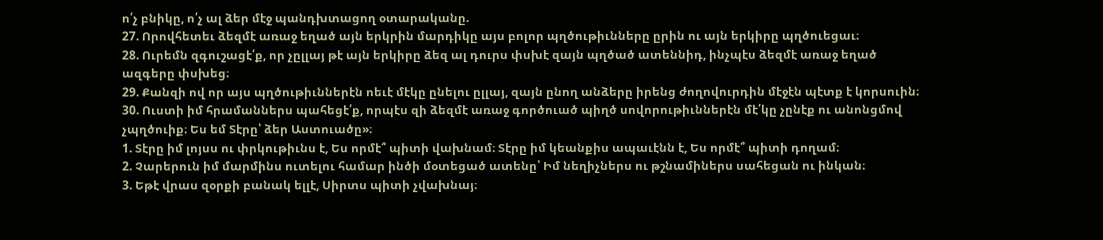ո՛չ բնիկը, ո՛չ ալ ձեր մէջ պանդխտացող օտարականը.
27. Որովհետեւ ձեզմէ առաջ եղած այն երկրին մարդիկը այս բոլոր պղծութիւնները ըրին ու այն երկիրը պղծուեցաւ։
28. Ուրեմն զգուշացէ՛ք, որ չըլլայ թէ այն երկիրը ձեզ ալ դուրս փսխէ զայն պղծած ատեննիդ, ինչպէս ձեզմէ առաջ եղած ազգերը փսխեց։
29. Քանզի ով որ այս պղծութիւններէն ոեւէ մէկը ընելու ըլլայ, զայն ընող անձերը իրենց ժողովուրդին մէջէն պէտք է կորսուին։
30. Ուստի իմ հրամաններս պահեցէ՛ք, որպէս զի ձեզմէ առաջ գործուած պիղծ սովորութիւններէն մէ՛կը չընէք ու անոնցմով չպղծուիք։ Ես եմ Տէրը՝ ձեր Աստուածը»։
1. Տէրը իմ լոյսս ու փրկութիւնս է, Ես որմէ՞ պիտի վախնամ։ Տէրը իմ կեանքիս ապաւէնն է, Ես որմէ՞ պիտի դողամ։
2. Չարերուն իմ մարմինս ուտելու համար ինծի մօտեցած ատենը՝ Իմ նեղիչներս ու թշնամիներս սահեցան ու ինկան։
3. Եթէ վրաս զօրքի բանակ ելլէ, Սիրտս պիտի չվախնայ։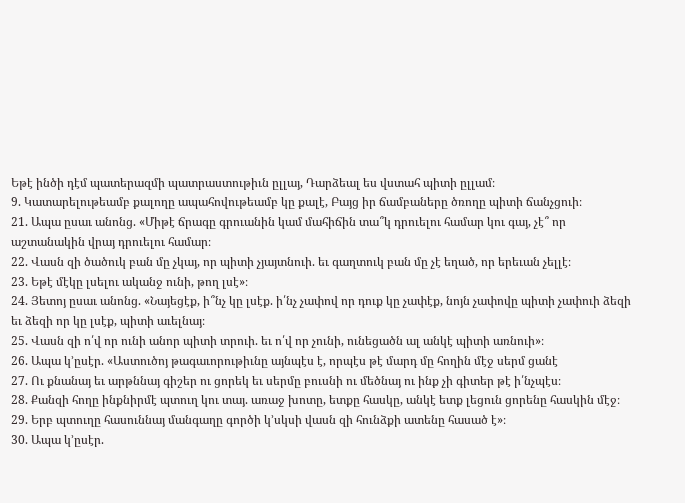Եթէ ինծի դէմ պատերազմի պատրաստութիւն ըլլայ, Դարձեալ ես վստահ պիտի ըլլամ։
9. Կատարելութեամբ քալողը ապահովութեամբ կը քալէ, Բայց իր ճամբաները ծռողը պիտի ճանչցուի։
21. Ապա ըսաւ անոնց. «Միթէ ճրագը գրուանին կամ մահիճին տա՞կ դրուելու համար կու գայ, չէ՞ որ աշտանակին վրայ դրուելու համար։
22. Վասն զի ծածուկ բան մը չկայ, որ պիտի չյայտնուի. եւ գաղտուկ բան մը չէ եղած, որ երեւան չելլէ։
23. Եթէ մէկը լսելու ականջ ունի, թող լսէ»։
24. Յետոյ ըսաւ անոնց. «Նայեցէք, ի՞նչ կը լսէք. ի՛նչ չափով որ դուք կը չափէք, նոյն չափովը պիտի չափուի ձեզի եւ ձեզի որ կը լսէք, պիտի աւելնայ։
25. Վասն զի ո՛վ որ ունի անոր պիտի տրուի. եւ ո՛վ որ չունի, ունեցածն ալ անկէ պիտի առնուի»։
26. Ապա կ’ըսէր. «Աստուծոյ թագաւորութիւնը այնպէս է, որպէս թէ մարդ մը հողին մէջ սերմ ցանէ
27. Ու քնանայ եւ արթննայ գիշեր ու ցորեկ եւ սերմը բուսնի ու մեծնայ ու ինք չի գիտեր թէ ի՛նչպէս։
28. Քանզի հողը ինքնիրմէ պտուղ կու տայ. առաջ խոտը, ետքը հասկը, անկէ ետք լեցուն ցորենը հասկին մէջ։
29. Երբ պտուղը հասուննայ մանգաղը գործի կ’սկսի վասն զի հունձքի ատենը հասած է»։
30. Ապա կ’ըսէր.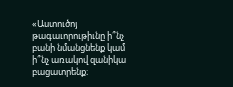«Աստուծոյ թագաւորութիւնը ի՞նչ բանի նմանցնենք կամ ի՞նչ առակով զանիկա բացատրենք։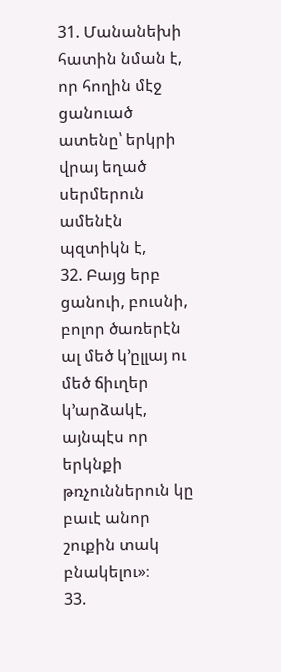31. Մանանեխի հատին նման է, որ հողին մէջ ցանուած ատենը՝ երկրի վրայ եղած սերմերուն ամենէն պզտիկն է,
32. Բայց երբ ցանուի, բուսնի, բոլոր ծառերէն ալ մեծ կ’ըլլայ ու մեծ ճիւղեր կ’արձակէ, այնպէս որ երկնքի թռչուններուն կը բաւէ անոր շուքին տակ բնակելու»։
33.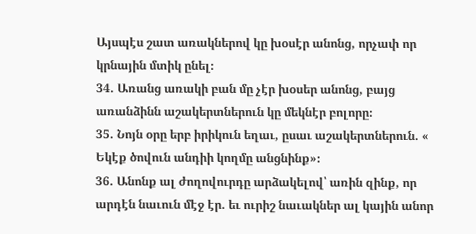Այսպէս շատ առակներով կը խօսէր անոնց, որչափ որ կրնային մտիկ ընել։
34. Առանց առակի բան մը չէր խօսեր անոնց, բայց առանձինն աշակերտներուն կը մեկնէր բոլորը։
35. Նոյն օրը երբ իրիկուն եղաւ, ըսաւ աշակերտներուն. « Եկէք ծովուն անդիի կողմը անցնինք»։
36. Անոնք ալ ժողովուրդը արձակելով՝ առին զինք, որ արդէն նաւուն մէջ էր. եւ ուրիշ նաւակներ ալ կային անոր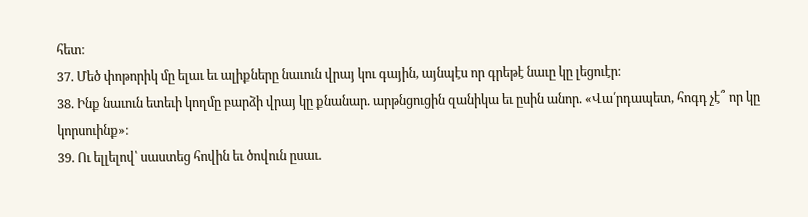հետ։
37. Մեծ փոթորիկ մը ելաւ եւ ալիքները նաւուն վրայ կու գային, այնպէս որ գրեթէ նաւը կը լեցուէր։
38. Ինք նաւուն ետեւի կողմը բարձի վրայ կը քնանար. արթնցուցին զանիկա եւ ըսին անոր. «Վա՛րդապետ, հոգդ չէ՞ որ կը կորսուինք»։
39. Ու ելլելով՝ սաստեց հովին եւ ծովուն ըսաւ.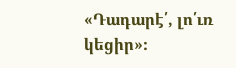«Դադարէ՛, լո՛ւռ կեցիր»։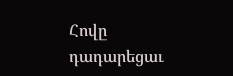Հովը դադարեցաւ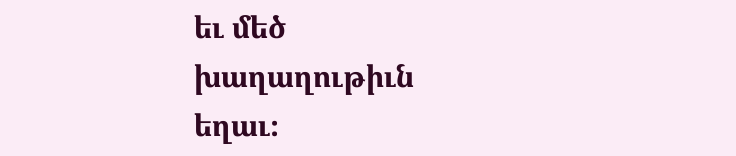եւ մեծ խաղաղութիւն եղաւ։